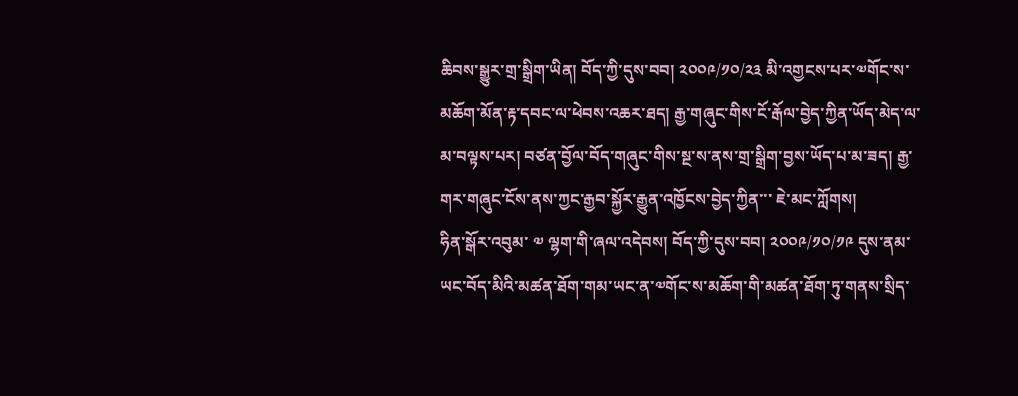ཆིབས་སྒྱུར་གྲ་སྒྲིག་ཡིན། བོད་ཀྱི་དུས་བབ། ༢༠༠༩/༡༠/༢༣ མི་འགྱངས་པར་༧གོང་ས་མཆོག་མོན་རྟ་དབང་ལ་ཕེབས་འཆར་ཐད། རྒྱ་གཞུང་གིས་ངོ་རྒོལ་བྱེད་ཀྱིན་ཡོད་མེད་ལ་མ་བལྟས་པར། བཙན་བྱོལ་བོད་གཞུང་གིས་སྔ་ས་ནས་གྲ་སྒྲིག་བྱས་ཡོད་པ་མ་ཟད། རྒྱ་གར་གཞུང་ངོས་ནས་ཀྱང་རྒྱབ་སྐྱོར་རྒྱུན་འཁྱོངས་བྱེད་ཀྱིན་་་ ཇེ་མང་ཀློགས།
ཧིན་སྒོར་འབུམ་ ༧ ལྷག་གི་ཞལ་འདེབས། བོད་ཀྱི་དུས་བབ། ༢༠༠༩/༡༠/༡༩ དུས་ནམ་ཡང་བོད་མིའི་མཚན་ཐོག་གམ་ཡང་ན་༧གོང་ས་མཆོག་གི་མཚན་ཐོག་ཏུ་གནས་སྲིད་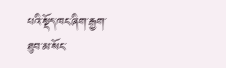པའི་སྡོད་ཁང་ཞིག་རྒྱག་ཐུབ་མ་སོང་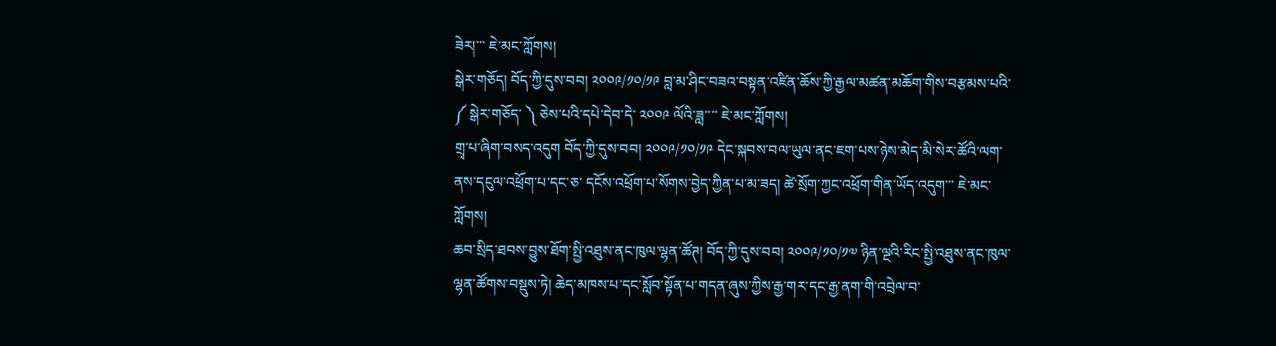ཟེར།་་་ ཇེ་མང་ཀློགས།
སྒེར་གཅོད། བོད་ཀྱི་དུས་བབ། ༢༠༠༩/༡༠/༡༩ བླ་མ་ཤིང་བཟའ་བསྟན་འཛིན་ཆོས་ཀྱི་རྒྱལ་མཚན་མཆོག་གིས་བརྩམས་པའི་ ༼ སྒེར་གཅོད་ ༽ ཅེས་པའི་དཔེ་དེབ་དེ་ ༢༠༠༩ ལོའི་ཟླ་་་་ ཇེ་མང་ཀློགས།
གྲྭ་པ་ཞིག་བསད་འདུག བོད་ཀྱི་དུས་བབ། ༢༠༠༩/༡༠/༡༩ དེང་སྐབས་བལ་ཡུལ་ནང་ཇག་པས་ཉེས་མེད་མི་སེར་ཚོའི་ལག་ནས་དངུལ་འཕྲོག་པ་དང་ཅ་ དངོས་འཕྲོག་པ་སོགས་བྱེད་ཀྱིན་པ་མ་ཟད། ཚེ་སྲོག་ཀྱང་འཕྲོག་གིན་ཡོད་འདུག་་་ ཇེ་མང་ཀློགས།
ཆབ་སྲིད་ཐབས་བྱུས་ཐོག་སྤྱི་འཐུས་ནང་ཁུལ་ལྷན་ཚོཊ། བོད་ཀྱི་དུས་བབ། ༢༠༠༩/༡༠/༡༧ ཉིན་ལྔའི་རིང་སྤྱི་འཐུས་ནང་ཁུལ་ལྷན་ཚོགས་བསྡུས་ཏེ། ཆེད་མཁས་པ་དང་སློབ་སྟོན་པ་གདན་ཞུས་ཀྱིས་རྒྱ་གར་དང་རྒྱ་ནག་གི་འབྲེལ་བ་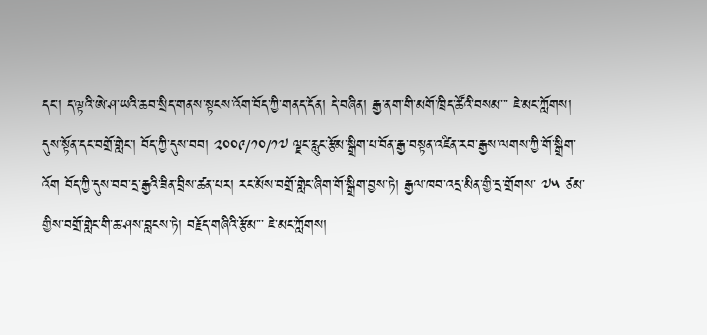དང་། ད་ལྟའི་ཨེ་ཤ་ཡའི་ཆབ་སྲིད་གནས་སྟངས་འོག་བོད་ཀྱི་གནད་དོན། དེ་བཞིན། རྒྱ་ནག་གི་མགོ་ཁྲིད་ཚོའི་བསམ་་་ ཇེ་མང་ཀློགས།
དུས་སྟོན་དང་བགྲོ་གླེང་། བོད་ཀྱི་དུས་བབ། ༢༠༠༩/༡༠/༡༧ ལྗང་རླུང་རྩོམ་སྒྲིག་པ་བོན་རྒྱ་བསྟན་འཛིན་རབ་རྒྱས་ལགས་ཀྱི་གོ་སྒྲིག་འོག བོད་ཀྱི་དུས་བབ་དྲ་རྒྱའི་ཟིན་བྲིས་ཚན་པར། རང་མོས་བགྲོ་གླེང་ཞིག་གོ་སྒྲིག་བྱས་ཏེ། རྒྱལ་ཁབ་འདྲ་མིན་གྱི་དྲ་གྲོགས་ ༧༥ ཙམ་གྱིས་བགྲོ་གླེང་གི་ཆ་ཤས་བླངས་ཏེ། བརྗོད་གཞིའི་རྩོམ་་་ ཇེ་མང་ཀློགས།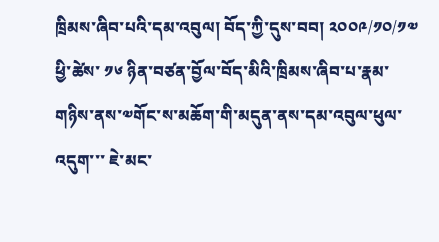ཁྲིམས་ཞིབ་པའི་དམ་འབུལ། བོད་ཀྱི་དུས་བབ། ༢༠༠༩/༡༠/༡༧ ཕྱི་ཚེས་ ༡༦ ཉིན་བཙན་བྱོལ་བོད་མིའི་ཁྲིམས་ཞིབ་པ་རྣམ་གཉིས་ནས་༧གོང་ས་མཆོག་གི་མདུན་ནས་དམ་འབུལ་ཕུལ་འདུག་་་ ཇེ་མང་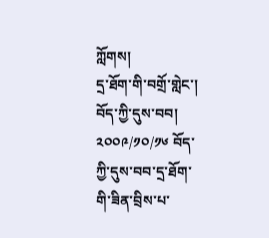ཀློགས།
དྲ་ཐོག་གི་བགྲོ་གླེང་། བོད་ཀྱི་དུས་བབ། ༢༠༠༩/༡༠/༡༦ བོད་ཀྱི་དུས་བབ་དྲ་ཐོག་གི་ཟིན་བྲིས་པ་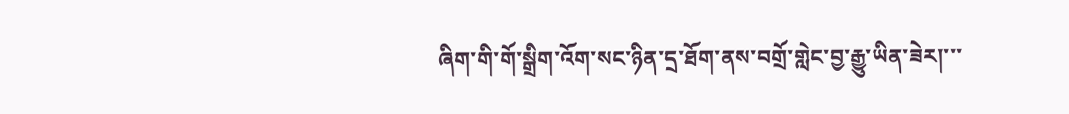ཞིག་གི་གོ་སྒྲིག་འོག་སང་ཉིན་དྲ་ཐོག་ནས་བགྲོ་གླེང་བྱ་རྒྱུ་ཡིན་ཟེར།་་་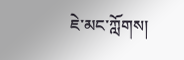ཇེ་མང་ཀློགས།